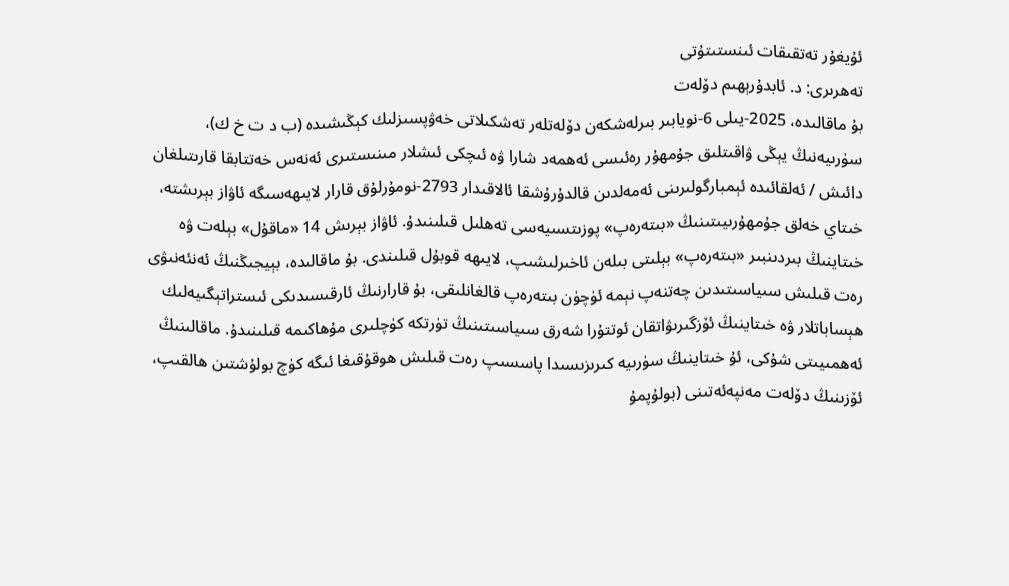ئۇيغۇر تەتقىقات ئىنستىتۇتى
تەھرىرى: د. ئابدۇرېھىم دۆلەت
بۇ ماقالىدە، 2025-يىلى 6-نويابىر بىرلەشكەن دۆلەتلەر تەشكىلاتى خەۋپسىزلىك كېڭىشىدە (ب د ت خ ك)، سۈرىيەنىڭ يېڭى ۋاقىتلىق جۇمھۇر رەئىسى ئەھمەد شارا ۋە ئىچكى ئىشلار مىنىستىرى ئەنەس خەتتابقا قارىتىلغان دائىش / ئەلقائىدە ئېمبارگولىرىنى ئەمەلدىن قالدۇرۇشقا ئالاقىدار 2793-نومۇرلۇق قارار لايىھەسىگە ئاۋاز بېرىشتە، خىتاي خەلق جۇمھۇرىيىتىنىڭ «بىتەرەپ» پوزىتسىيەسى تەھلىل قىلىنىدۇ. ئاۋاز بېرىش 14 «ماقۇل» بېلەت ۋە خىتاينىڭ بىردىنبىر «بىتەرەپ» بېلىتى بىلەن ئاخىرلىشىپ، لايىھە قوبۇل قىلىندى. بۇ ماقالىدە، بېيجىڭنىڭ ئەنئەنىۋى رەت قىلىش سىياسىتىدىن چەتنەپ نېمە ئۈچۈن بىتەرەپ قالغانلىقى، بۇ قارارنىڭ ئارقىسىدىكى ئىستراتېگىيەلىك ھېساباتلار ۋە خىتاينىڭ ئۆزگىرىۋاتقان ئوتتۇرا شەرق سىياسىتىنىڭ تۈرتكە كۈچلىرى مۇھاكىمە قىلىنىدۇ. ماقالىنىڭ ئەھمىيىتى شۇكى، ئۇ خىتاينىڭ سۈرىيە كىرىزىسىدا پاسسىپ رەت قىلىش ھوقۇقىغا ئىگە كۈچ بولۇشتىن ھالقىپ، ئۆزىنىڭ دۆلەت مەنپەئەتىنى (بولۇپمۇ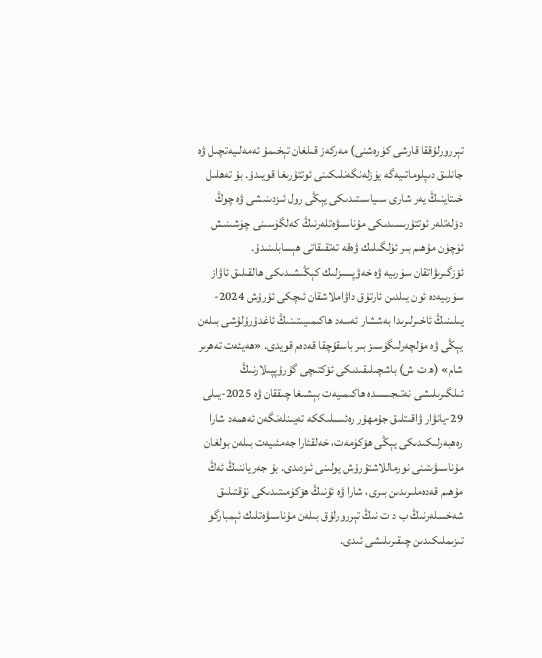تېررورلۇققا قارشى كۈرەشنى) مەركەز قىلغان تېخىمۇ ئەمەلىيەتچىل ۋە جانلىق دىپلوماتىيەگە يۈزلەنگەنلىكىنى ئوتتۇرىغا قويىدۇ. بۇ تەھلىل خىتاينىڭ يەر شارى سىياسىتىدىكى يېڭى رول ئىزدىنىشى ۋە چوڭ دۆلەتلەر ئوتتۇرىسىدىكى مۇناسىۋەتلەرنىڭ كەلگۈسىنى چۈشىنىش ئۈچۈن مۇھىم بىر ئۈلگىلىك ۋەقە تەتقىقاتى ھېسابلىنىدۇ.
ئۆزگىرىۋاتقان سۈرىيە ۋە خەۋپسىزلىك كېڭىشىدىكى ھالقىلىق ئاۋاز
سۈرىيەدە ئون يىلدىن ئارتۇق داۋاملاشقان ئىچكى ئۇرۇش 2024-يىلىنىڭ ئاخىرلىرىدا بەششار ئەسەد ھاكىمىيىتىنىڭ ئاغدۇرۇلۇشى بىلەن يېڭى ۋە مۆلچەرلىگۈسىز بىر باسقۇچقا قەدەم قويدى. «ھەيئەت تەھرىر شام» (ھ ت ش) باشچىلىقىدىكى ئۆكتىچى گۇرۇپپىلارنىڭ ئىلگىرىلىشى نەتىجىسىدە ھاكىمىيەت بېشىغا چىققان ۋە 2025-يىلى 29-يانۋار ۋاقىتلىق جۇمھۇر رەئىسلىككە تەيىنلەنگەن ئەھمەد شارا رەھبەرلىكىدىكى يېڭى ھۆكۈمەت، خەلقئارا جەمئىيەت بىلەن بولغان مۇناسىۋىتىنى نورماللاشتۇرۇش يولىنى ئىزدىدى. بۇ جەرياننىڭ ئەڭ مۇھىم قەدەملىرىدىن بىرى، شارا ۋە ئۇنىڭ ھۆكۈمىتىدىكى نۇقتىلىق شەخسلەرنىڭ ب د ت نىڭ تېررورلۇق بىلەن مۇناسىۋەتلىك ئېمبارگو تىزىملىكىدىن چىقىرىلىشى ئىدى.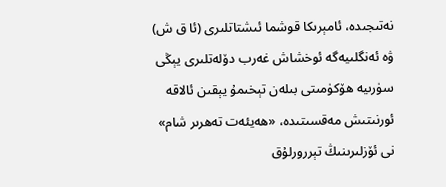نەتىجىدە، ئامېرىكا قوشما ئىشتاتلىرى (ئا ق ش) ۋە ئەنگلىيەگە ئوخشاش غەرب دۆلەتلىرى يېڭى سۈرىيە ھۆكۈمىتى بىلەن تېخىمۇ يېقىن ئالاقە ئورنىتىش مەقسىتىدە، «ھەيئەت تەھرىر شام» نى ئۆزلىرىنىڭ تېررورلۇق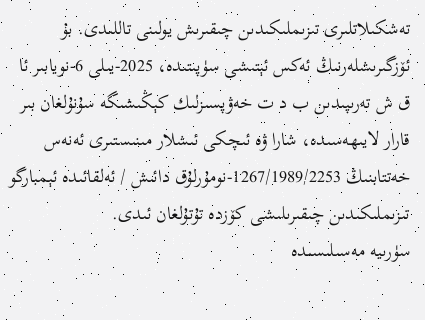تەشكىلاتلىرى تىزىملىكىدىن چىقىرىش يولىنى تاللىدى. بۇ ئۆزگىرىشلەرنىڭ ئەكس ئېتىشى سۈپىتىدە، 2025-يىلى 6-نويابىر ئا ق ش تەرىپىدىن ب د ت خەۋپسىزلىك كېڭىشىگە سۇنۇلغان بىر قارار لايىھەسىدە، شارا ۋە ئىچكى ئىشلار مىنىستىرى ئەنەس خەتتابنىڭ 1267/1989/2253-نومۇرلۇق دائىش / ئەلقائىدە ئېمبارگو تىزىملىكىدىن چىقىرىلىشى كۆزدە تۇتۇلغان ئىدى.
سۈرىيە مەسىلىسىدە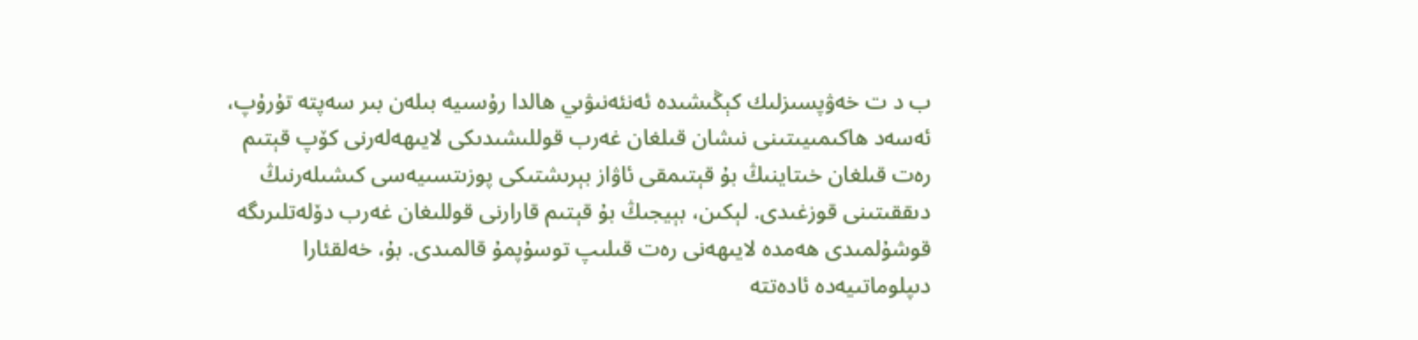ب د ت خەۋپسىزلىك كېڭىشىدە ئەنئەنىۋىي ھالدا رۇسىيە بىلەن بىر سەپتە تۇرۇپ، ئەسەد ھاكىمىيىتىنى نىشان قىلغان غەرب قوللىشىدىكى لايىھەلەرنى كۆپ قېتىم رەت قىلغان خىتاينىڭ بۇ قېتىمقى ئاۋاز بېرىشتىكى پوزىتسىيەسى كىشىلەرنىڭ دىققىتىنى قوزغىدى. لېكىن، بېيجىڭ بۇ قېتىم قارارنى قوللىغان غەرب دۆلەتلىرىگە قوشۇلمىدى ھەمدە لايىھەنى رەت قىلىپ توسۇپمۇ قالمىدى. بۇ، خەلقئارا دىپلوماتىيەدە ئادەتتە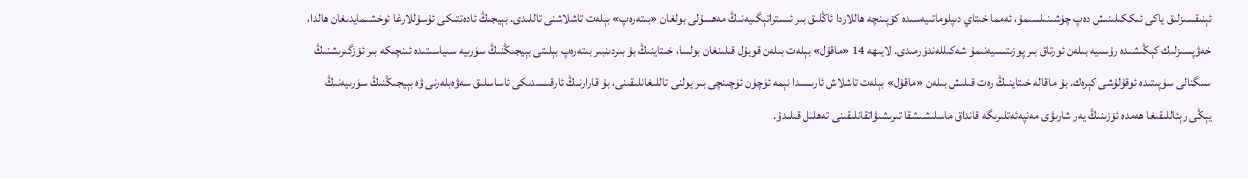ئېنىقسىزلىق ياكى ئىككىلىنىش دەپ چۈشىنىلسىمۇ، ئەمما خىتاي دىپلوماتىيەسىدە كۆپىنچە ھاللاردا ئاڭلىق بىر ئىستراتېگىيەنىڭ مەھسۇلى بولغان «بىتەرەپ» بېلەت تاشلاشنى تاللىدى. بېيجىڭ ئادەتتىكى ئۇسۇللارغا ئوخشىمايدىغان ھالدا، خەۋپسىزلىك كېڭىشىدە رۇسىيە بىلەن ئورتاق بىر پوزىتسىيەنىمۇ شەكىللەندۈرمىدى. لايىھە 14 «ماقۇل» بېلەت بىلەن قوبۇل قىلىنغان بولسا، خىتاينىڭ بۇ بىردىنبىر بىتەرەپ بېلىتى بېيجىڭنىڭ سۈرىيە سىياسىتىدە ئىنچىكە بىر ئۆزگىرىشنىڭ سىگنالى سۈپىتىدە ئوقۇلۇشى كېرەك. بۇ ماقالە خىتاينىڭ رەت قىلىش بىلەن «ماقۇل» بېلەت تاشلاش ئارىسىدا نېمە ئۈچۈن ئۈچىنچى بىر يولنى تاللىغانلىقىنى، بۇ قارارنىڭ ئارقىسىدىكى ئاساسلىق سەۋەبلەرنى ۋە بېيجىڭنىڭ سۈرىيەنىڭ يېڭى رېئاللىقىغا ھەمدە ئۆزىنىڭ يەر شارىۋى مەنپەئەتلىرىگە قانداق ماسلىشىشقا تىرىشىۋاتقانلىقىنى تەھلىل قىلىدۇ.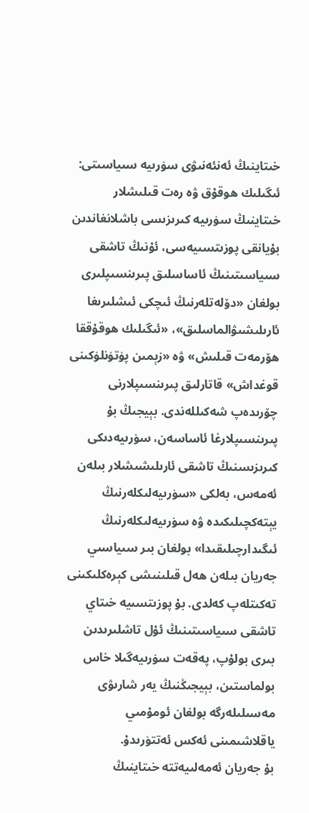خىتاينىڭ ئەنئەنىۋى سۈرىيە سىياسىتى: ئىگىلىك ھوقۇق ۋە رەت قىلىشلار
خىتاينىڭ سۈرىيە كىرىزىسى باشلانغاندىن بۇيانقى پوزىتسىيەسى، ئۇنىڭ تاشقى سىياسىتىنىڭ ئاساسلىق پىرىنسىپلىرى بولغان «دۆلەتلەرنىڭ ئىچكى ئىشلىرىغا ئارىلىشىۋالماسلىق»، «ئىگىلىك ھوقۇققا ھۆرمەت قىلىش» ۋە «زېمىن پۈتۈنلۈكىنى قوغداش» قاتارلىق پىرىنسىپلارنى چۆرىدەپ شەكىللەندى. بېيجىڭ بۇ پىرىنسىپلارغا ئاساسەن، سۈرىيەدىكى كىرىزىسنىڭ تاشقى ئارىلىشىشلار بىلەن ئەمەس، بەلكى «سۈرىيەلىكلەرنىڭ يېتەكچىلىكىدە ۋە سۈرىيەلىكلەرنىڭ ئىگىدارچىلىقىدا» بولغان بىر سىياسىي جەريان بىلەن ھەل قىلىنىشى كېرەكلىكىنى تەكىتلەپ كەلدى. بۇ پوزىتسىيە خىتاي تاشقى سىياسىتىنىڭ ئۇل تاشلىرىدىن بىرى بولۇپ، پەقەت سۈرىيەگىلا خاس بولماستىن، بېيجىڭنىڭ يەر شارىۋى مەسىلىلەرگە بولغان ئومۇمىي ياقلاشىمىنى ئەكس ئەتتۈرىدۇ.
بۇ جەريان ئەمەلىيەتتە خىتاينىڭ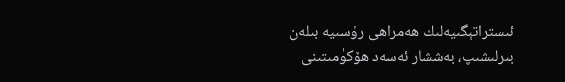ئىستراتېگىيەلىك ھەمراھى رۇسىيە بىلەن بىرلىشىپ، بەششار ئەسەد ھۆكۈمىتىنى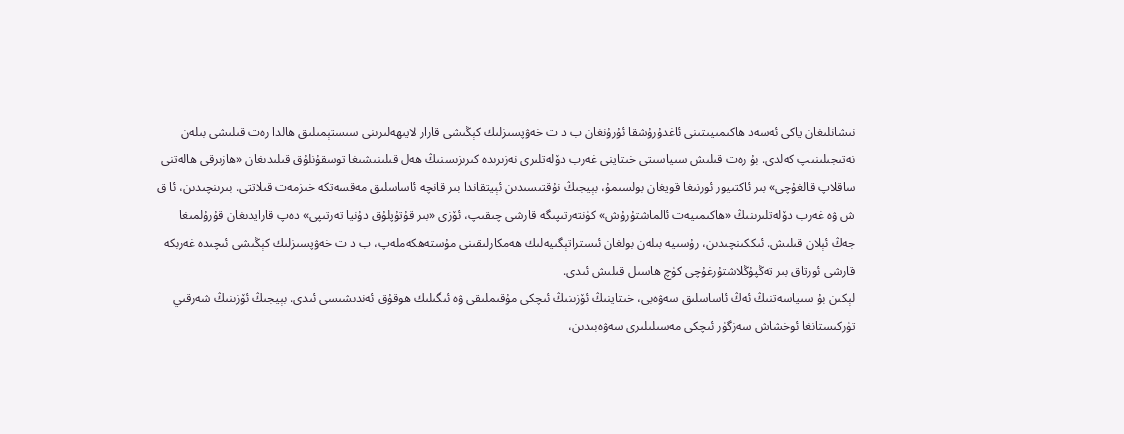نىشانلىغان ياكى ئەسەد ھاكىمىيىتىنى ئاغدۇرۇشقا ئۇرۇنغان ب د ت خەۋپسىزلىك كېڭىشى قارار لايىھەلىرىنى سىستېمىلىق ھالدا رەت قىلىشى بىلەن نەتىجىلىنىپ كەلدى. بۇ رەت قىلىش سىياسىتى خىتاينى غەرب دۆلەتلىرى نەزىرىدە كىرىزىسنىڭ ھەل قىلىنىشىغا توسقۇنلۇق قىلىدىغان «ھازىرقى ھالەتنى ساقلاپ قالغۇچى» بىر ئاكتىيور ئورنىغا قويغان بولسىمۇ، بېيجىڭ نۇقتىسىدىن ئېيتقاندا بىر قانچە ئاساسلىق مەقسەتكە خىزمەت قىلاتتى. بىرىنچىدىن، ئا ق ش ۋە غەرب دۆلەتلىرىنىڭ «ھاكىمىيەت ئالماشتۇرۇش» كۈنتەرتىپىگە قارشى چىقىپ، ئۆزى «بىر قۇتۇپلۇق دۇنيا تەرتىپى» دەپ قارايدىغان قۇرۇلمىغا جەڭ ئېلان قىلىش. ئىككىنچىدىن، رۇسىيە بىلەن بولغان ئىستراتېگىيەلىك ھەمكارلىقىنى مۇستەھكەملەپ، ب د ت خەۋپسىزلىك كېڭىشى ئىچىدە غەربكە قارشى ئورتاق بىر تەڭپۇڭلاشتۇرغۇچى كۈچ ھاسىل قىلىش ئىدى.
لېكىن بۇ سىياسەتنىڭ ئەڭ ئاساسلىق سەۋەبى، خىتاينىڭ ئۆزىنىڭ ئىچكى مۇقىملىقى ۋە ئىگىلىك ھوقۇق ئەندىشىسى ئىدى. بېيجىڭ ئۆزىنىڭ شەرقىي تۈركىستانغا ئوخشاش سەزگۈر ئىچكى مەسىلىلىرى سەۋەبىدىن،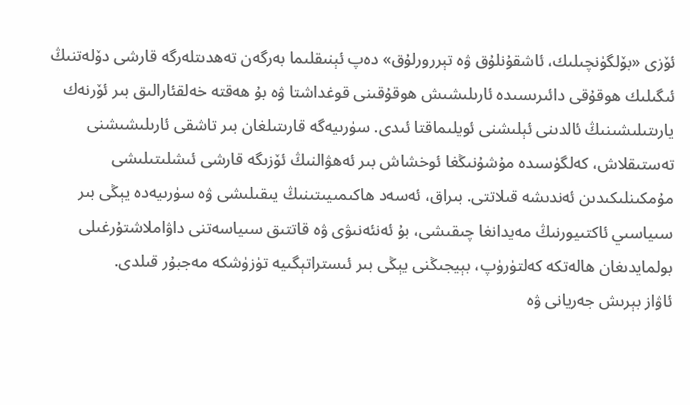ئۆزى «بۆلگۈنچىلىك، ئاشقۇنلۇق ۋە تېررورلۇق» دەپ ئېنىقلىما بەرگەن تەھدىتلەرگە قارشى دۆلەتنىڭ ئىگىلىك ھوقۇقى دائىرىسىدە ئارىلىشىش ھوقۇقىنى قوغداشتا ۋە بۇ ھەقتە خەلقئارالىق بىر ئۆرنەك يارىتىلىشىنىڭ ئالدىنى ئېلىشنى ئويلىماقتا ئىدى. سۈرىيەگە قارىتىلغان بىر تاشقى ئارىلىشىشنى تەستىقلاش، كەلگۈسىدە مۇشۇنىڭغا ئوخشاش بىر ئەھۋالنىڭ ئۆزىگە قارشى ئىشلىتىلىشى مۇمكىنلىكىدىن ئەندىشە قىلاتتى. بىراق، ئەسەد ھاكىمىيىتىنىڭ يىقىلىشى ۋە سۈرىيەدە يېڭى بىر سىياسىي ئاكتىيورنىڭ مەيدانغا چىقىشى، بۇ ئەنئەنىۋى ۋە قاتتىق سىياسەتنى داۋاملاشتۇرغىلى بولمايدىغان ھالەتكە كەلتۈرۈپ، بېيجىڭنى يېڭى بىر ئىستراتېگىيە تۈزۈشكە مەجبۇر قىلدى.
ئاۋاز بېرىش جەريانى ۋە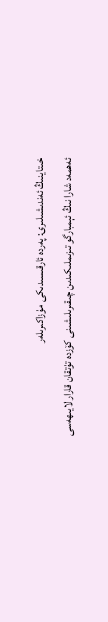خىتاينىڭ ئەندىشىلىرى: پەردە ئارقىسىدىكى مۇزاكىرىلەر
ئەھمەد شارا نىڭ ئېمبارگو تىزىملىكىدىن چىقىرىلىشىنى كۆزدە تۇتقان قارار لايىھەسى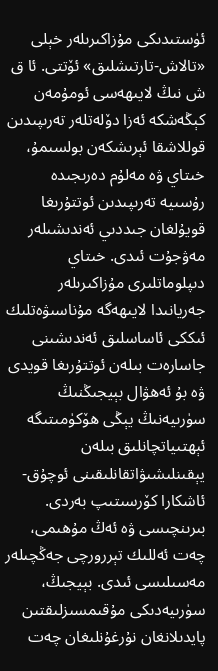ئۈستىدىكى مۇزاكىرىلەر خېلى «تالاش-تارتىشلىق» ئۆتتى. ئا ق ش نىڭ لايىھەسى ئومۇمەن كېڭەشكە ئەزا دۆلەتلەر تەرىپىدىن قوللاشقا ئېرىشكەن بولسىمۇ، خىتاي ۋە مەلۇم دەرىجىدە رۇسىيە تەرىپىدىن ئوتتۇرىغا قويۇلغان جىددىي ئەندىشىلەر مەۋجۇت ئىدى. خىتاي دىپلوماتلىرى مۇزاكىرىلەر جەريانىدا لايىھەگە مۇناسىۋەتلىك ئىككى ئاساسلىق ئەندىشىنى جاسارەت بىلەن ئوتتۇرىغا قويدى ۋە بۇ ئەھۋال بېيجىڭنىڭ سۈرىيەنىڭ يېڭى ھۆكۈمىتىگە ئېھتىياتچانلىق بىلەن يېقىنلىشىۋاتقانلىقىنى ئوچۇق-ئاشكارا كۆرسىتىپ بەردى.
بىرىنچىسى ۋە ئەڭ مۇھىمى، چەت ئەللىك تېررورچى جەڭچىلەر مەسىلىسى ئىدى. بېيجىڭ، سۈرىيەدىكى مۇقىمسىزلىقتىن پايدىلانغان نۇرغۇنلىغان چەت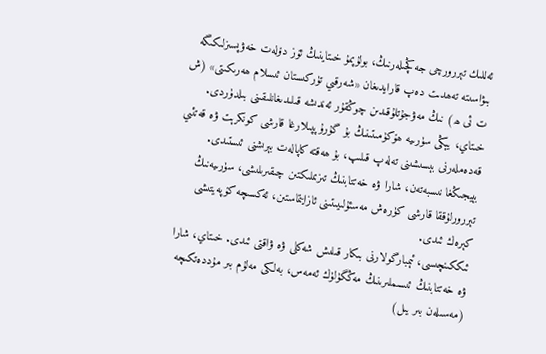ئەللىك تېررورچى جەڭچىلەرنىڭ، بولۇپمۇ خىتاينىڭ ئۆز دۆلەت خەۋپسىزلىكىگە بىۋاسىتە تەھدىت دەپ قارايدىغان «شەرقىي تۈركىستان ئىسلام ھەرىكىتى» (ش ت ئى ھ) نىڭ مەۋجۇتلۇقىدىن چوڭقۇر ئەندىشە قىلىدىغانلىقىنى بىلدۈردى. خىتاي، يېڭى سۈرىيە ھۆكۈمىتىنىڭ بۇ گۇرۇپپىلارغا قارشى كونكرېت ۋە قەتئىي قەدەملەرنى بېسىشىنى تەلەپ قىلىپ، بۇ ھەقتە كاپالەت بېرىشنى ئىستىدى. بېيجىڭغا نىسبەتەن، شارا ۋە خەتتابنىڭ تىزىملىكتىن چىقىرىلىشى، سۈرىيەنىڭ تېررورلۇققا قارشى كۈرەش مەسئۇلىيىتىنى ئازايتماستىن، ئەكسىچە كۆپەيتىشى كېرەك ئىدى.
ئىككىنچىسى، ئېمبارگولارنى بىكار قىلىش شەكلى ۋە ۋاقتى ئىدى. خىتاي، شارا ۋە خەتتابنىڭ ئىسىملىرىنىڭ مەڭگۈلۈك ئەمەس، بەلكى مەلۇم بىر مۇددەتكىچە (مەسىلەن بىر يىل)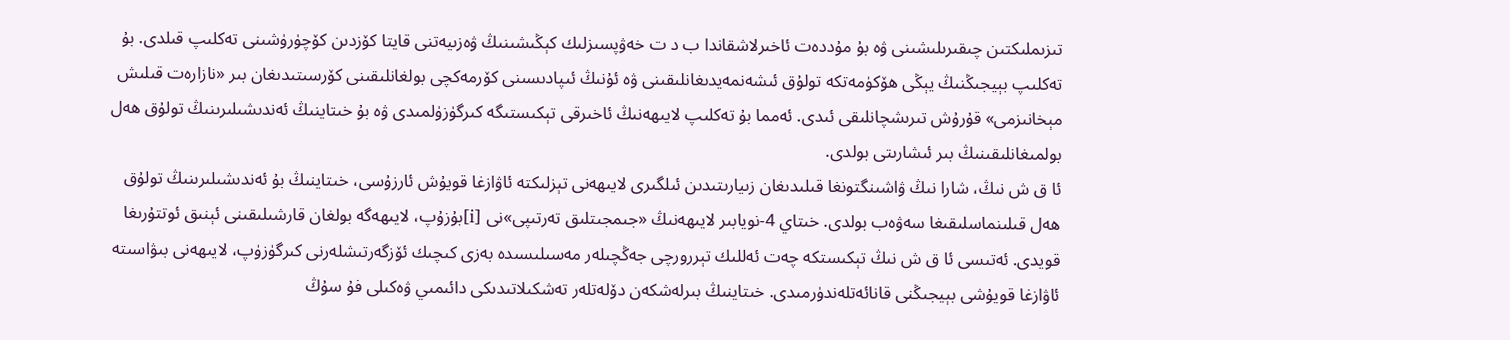تىزىملىكتىن چىقىرىلىشىنى ۋە بۇ مۇددەت ئاخىرلاشقاندا ب د ت خەۋپسىزلىك كېڭىشىنىڭ ۋەزىيەتنى قايتا كۆزدىن كۆچۈرۈشىنى تەكلىپ قىلدى. بۇ تەكلىپ بېيجىڭنىڭ يېڭى ھۆكۈمەتكە تولۇق ئىشەنمەيدىغانلىقىنى ۋە ئۇنىڭ ئىپادىسىنى كۆرمەكچى بولغانلىقىنى كۆرسىتىدىغان بىر «نازارەت قىلىش مېخانىزمى» قۇرۇش تىرىشچانلىقى ئىدى. ئەمما بۇ تەكلىپ لايىھەنىڭ ئاخىرقى تېكىستىگە كىرگۈزۈلمىدى ۋە بۇ خىتاينىڭ ئەندىشىلىرىنىڭ تولۇق ھەل بولمىغانلىقىنىڭ بىر ئىشارىتى بولدى.
ئا ق ش نىڭ، شارا نىڭ ۋاشىنگتونغا قىلىدىغان زىيارىتىدىن ئىلگىرى لايىھەنى تېزلىكتە ئاۋازغا قويۇش ئارزۇسى، خىتاينىڭ بۇ ئەندىشىلىرىنىڭ تولۇق ھەل قىلىنماسلىقىغا سەۋەب بولدى. خىتاي 4-نويابىر لايىھەنىڭ «جىمجىتلىق تەرتىپى»نى [i]بۇزۇپ، لايىھەگە بولغان قارشىلىقىنى ئېنىق ئوتتۇرىغا قويدى. ئەتىسى ئا ق ش نىڭ تېكىستكە چەت ئەللىك تېررورچى جەڭچىلەر مەسىلىسىدە بەزى كىچىك ئۆزگەرتىشلەرنى كىرگۈزۈپ، لايىھەنى بىۋاسىتە ئاۋازغا قويۇشى بېيجىڭنى قانائەتلەندۈرمىدى. خىتاينىڭ بىرلەشكەن دۆلەتلەر تەشكىلاتىدىكى دائىمىي ۋەكىلى فۇ سۇڭ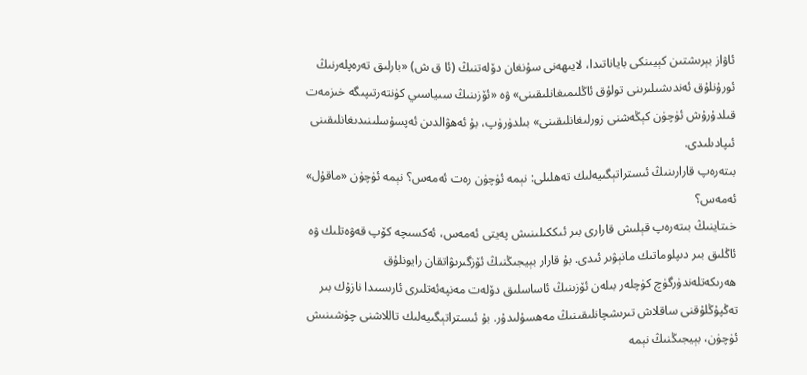ئاۋاز بېرىشتىن كېيىنكى باياناتىدا، لايىھەنى سۇنغان دۆلەتنىڭ (ئا ق ش) «بارلىق تەرەپلەرنىڭ ئورۇنلۇق ئەندىشىلىرىنى تولۇق ئاڭلىمىغانلىقىنى» ۋە «ئۆزىنىڭ سىياسىي كۈنتەرتىپىگە خىزمەت قىلدۇرۇش ئۈچۈن كېڭەشنى زورلىغانلىقىنى» بىلدۈرۈپ، بۇ ئەھۋالدىن ئەپسۇسلىنىدىغانلىقىنى ئىپادىلىدى.
بىتەرەپ قارارىنىڭ ئىستراتېگىيەلىك تەھلىلى: نېمە ئۈچۈن رەت ئەمەس؟ نېمە ئۈچۈن «ماقۇل» ئەمەس؟
خىتاينىڭ بىتەرەپ قېلىش قارارى بىر ئىككىلىنىش پەيتى ئەمەس، ئەكسىچە كۆپ قەۋەتلىك ۋە ئاڭلىق بىر دىپلوماتىك مانېۋىر ئىدى. بۇ قارار بېيجىڭنىڭ ئۆزگىرىۋاتقان رايونلۇق ھەرىكەتلەندۈرگۈچ كۈچلەر بىلەن ئۆزىنىڭ ئاساسلىق دۆلەت مەنپەئەتلىرى ئارىسىدا نازۇك بىر تەڭپۇڭلۇقنى ساقلاش تىرىشچانلىقىنىڭ مەھسۇلىدۇر. بۇ ئىستراتېگىيەلىك تاللاشنى چۈشىنىش ئۈچۈن، بېيجىڭنىڭ نېمە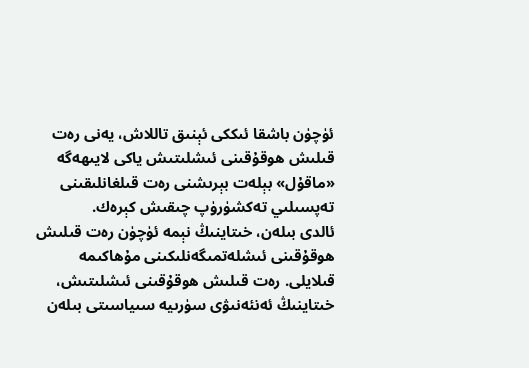ئۈچۈن باشقا ئىككى ئېنىق تاللاش، يەنى رەت قىلىش ھوقۇقىنى ئىشلىتىش ياكى لايىھەگە «ماقۇل» بېلەت بېرىشنى رەت قىلغانلىقىنى تەپسىلىي تەكشۈرۈپ چىقىش كېرەك.
ئالدى بىلەن، خىتاينىڭ نېمە ئۈچۈن رەت قىلىش ھوقۇقىنى ئىشلەتمىگەنلىكىنى مۇھاكىمە قىلايلى. رەت قىلىش ھوقۇقىنى ئىشلىتىش، خىتاينىڭ ئەنئەنىۋى سۈرىيە سىياسىتى بىلەن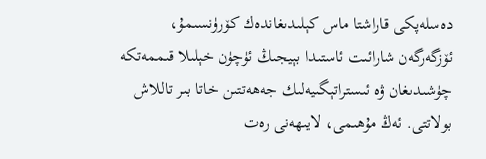دەسلەپكى قاراشتا ماس كېلىدىغاندەك كۆرۈنسىمۇ، ئۆزگەرگەن شارائىت ئاستىدا بېيجىڭ ئۈچۈن خېلىلا قىممەتكە چۈشىدىغان ۋە ئىستراتېگىيەلىك جەھەتتىن خاتا بىر تاللاش بولاتتى. ئەڭ مۇھىمى، لايىھەنى رەت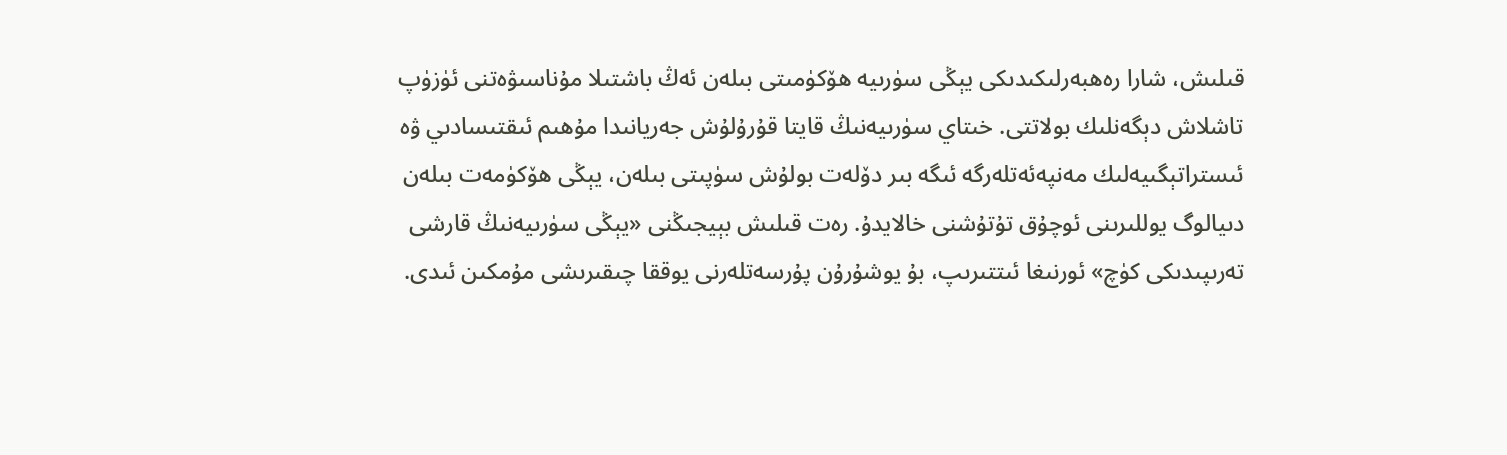قىلىش، شارا رەھبەرلىكىدىكى يېڭى سۈرىيە ھۆكۈمىتى بىلەن ئەڭ باشتىلا مۇناسىۋەتنى ئۈزۈپ تاشلاش دېگەنلىك بولاتتى. خىتاي سۈرىيەنىڭ قايتا قۇرۇلۇش جەريانىدا مۇھىم ئىقتىسادىي ۋە ئىستراتېگىيەلىك مەنپەئەتلەرگە ئىگە بىر دۆلەت بولۇش سۈپىتى بىلەن، يېڭى ھۆكۈمەت بىلەن دىيالوگ يوللىرىنى ئوچۇق تۇتۇشنى خالايدۇ. رەت قىلىش بېيجىڭنى «يېڭى سۈرىيەنىڭ قارشى تەرىپىدىكى كۈچ» ئورنىغا ئىتتىرىپ، بۇ يوشۇرۇن پۇرسەتلەرنى يوققا چىقىرىشى مۇمكىن ئىدى.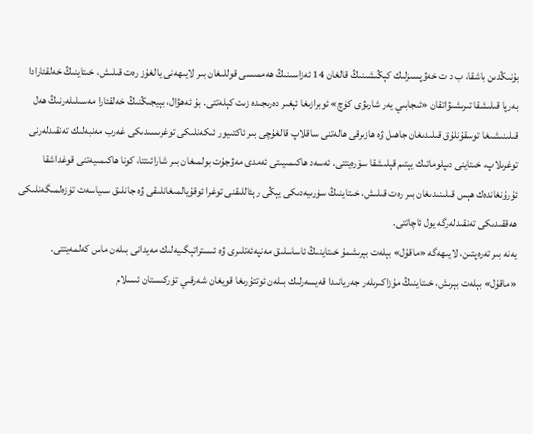بۇنىڭدىن باشقا، ب د ت خەۋپسىزلىك كېڭىشىنىڭ قالغان 14 ئەزاسىنىڭ ھەممىسى قوللىغان بىر لايىھەنى يالغۇز رەت قىلىش، خىتاينىڭ خەلقئارادا بەرپا قىلىشقا تىرىشىۋاتقان «ئىجابىي يەر شارىۋى كۈچ» ئوبرازىغا ئېغىر دەرىجىدە زىت كېلەتتى. بۇ ئەھۋال، بېيجىڭنىڭ خەلقئارا مەسىلىلەرنىڭ ھەل قىلىنىشىغا توسقۇنلۇق قىلىدىغان جاھىل ۋە ھازىرقى ھالەتنى ساقلاپ قالغۇچى بىر ئاكتىيور ئىكەنلىكى توغرىسىدىكى غەرب مەنبەلىك تەنقىدلەرنى توغرىلاپ، خىتاينى دىپلوماتىك يېتىم قېلىشقا سۆرەيتتى. ئەسەد ھاكىمىيىتى ئەمدى مەۋجۇت بولمىغان بىر شارائىتتا، كونا ھاكىمىيەتنى قوغداشقا ئۇرۇنغاندەك ھېس قىلىنىدىغان بىر رەت قىلىش، خىتاينىڭ سۈرىيەدىكى يېڭى رېئاللىقنى توغرا ئوقۇيالمىغانلىقى ۋە جانلىق سىياسەت تۈزەلمىگەنلىكى ھەققىدىكى تەنقىدلەرگە يول ئاچاتتى.
يەنە بىر تەرەپتىن، لايىھەگە «ماقۇل» بېلەت بېرىشمۇ خىتاينىڭ ئاساسلىق مەنپەئەتلىرى ۋە ئىستراتېگىيەلىك مەيدانى بىلەن ماس كەلمەيتتى. «ماقۇل» بېلەت بېرىش، خىتاينىڭ مۇزاكىرىلەر جەريانىدا قەيسەرلىك بىلەن ئوتتۇرىغا قويغان شەرقىي تۈركىستان ئىسلام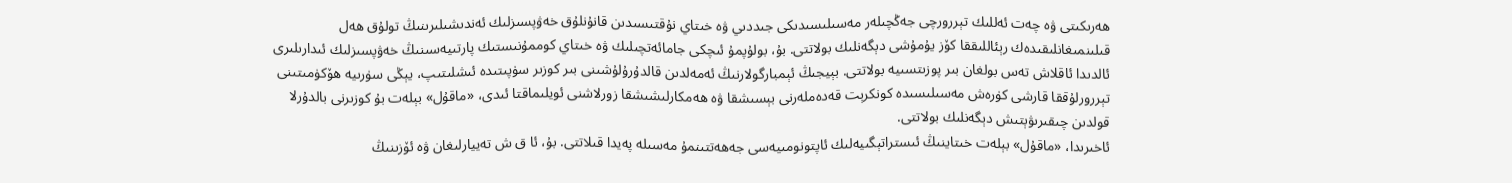ھەرىكىتى ۋە چەت ئەللىك تېررورچى جەڭچىلەر مەسىلىسىدىكى جىددىي ۋە خىتاي نۇقتىسىدىن قانۇنلۇق خەۋپسىزلىك ئەندىشىلىرىنىڭ تولۇق ھەل قىلىنمىغانلىقىدەك رېئاللىققا كۆز يۇمۇشى دېگەنلىك بولاتتى. بۇ، بولۇپمۇ ئىچكى جامائەتچىلىك ۋە خىتاي كوممۇنىستىك پارتىيەسىنىڭ خەۋپسىزلىك ئىدارىلىرى ئالدىدا ئاقلاش تەس بولغان بىر پوزىتسىيە بولاتتى. بېيجىڭ ئېمبارگولارنىڭ ئەمەلدىن قالدۇرۇلۇشىنى بىر كوزىر سۈپىتىدە ئىشلىتىپ، يېڭى سۈرىيە ھۆكۈمىتىنى تېررورلۇققا قارشى كۈرەش مەسىلىسىدە كونكرېت قەدەملەرنى بېسىشقا ۋە ھەمكارلىشىشقا زورلاشنى ئويلىماقتا ئىدى، «ماقۇل» بېلەت بۇ كوزىرنى بالدۇرلا قولدىن چىقىرىۋېتىش دېگەنلىك بولاتتى.
ئاخىرىدا، «ماقۇل» بېلەت خىتاينىڭ ئىستراتېگىيەلىك ئاپتونومىيەسى جەھەتتىنمۇ مەسىلە پەيدا قىلاتتى. بۇ، ئا ق ش تەييارلىغان ۋە ئۆزىنىڭ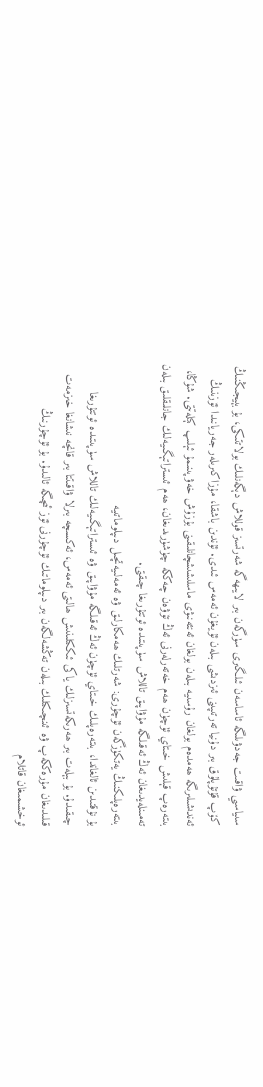سىياسىي ۋاقىت جەدۋىلىگە ئاساسەن ئىلگىرى سۈرگەن بىر لايىھەگە شەرتسىز قوللاش دېگەنلىك بولاتتىكى، بۇ بېيجىڭنىڭ كۆپ قۇتۇپلۇق بىر دۇنيا تەرتىپىنى ئىزدىشى بىلەن ئۇيغۇن ئەمەس ئىدى. ئۇندىن باشقا، مۇزاكىرىلەر جەريانىدا ئۆزىنىڭ ئەندىشىلىرىگە ھەمدەم بولغان رۇسىيە بىلەن بولغان ئەنئەنىۋى ماسلىشىشچانلىقىنى بۇزۇش خەۋپىنىمۇ ئېلىپ كېلەتتى. شۇڭا، بىتەرەپ قېلىش خىتاي ئۈچۈن ھەم خەتەرلەرنى ئەڭ تۆۋەن چەككە چۈشۈرىدىغان، ھەم ئىستراتېگىيەلىك جانلىقلىق بىلەن تەمىنلەيدىغان ئەڭ ئەقىلگە مۇۋاپىق تاللاش سۈپىتىدە ئوتتۇرىغا چىقتى.
بىتەرەپلىكنىڭ يەتكۈزگەن ئۇچۇرى: شەرتلىك ھەمكارلىق ۋە ئەمەلىيەتچىل دىپلوماتىيە
بۇ نۇقتىدىن ئالغاندا، بىتەرەپلىك خىتاي ئۈچۈن ئەڭ ئەقىلگە مۇۋاپىق ۋە ئىستراتېگىيەلىك تاللاش سۈپىتىدە ئوتتۇرىغا چىقىدۇ. بۇ بېلەت بىر ھەرىكەتسىزلىك ياكى ئىككىلىنىش ھالىتى ئەمەس، ئەكسىچە بىرلا ۋاقىتتا بىر قانچە نىشانغا خىزمەت قىلىدىغان مۇرەككەپ ۋە ئىنچىكىلىك بىلەن تەڭشەلگەن بىر دىپلوماتىك ئۇچۇرنى ئۆز ئىچىگە ئالىدۇ. بۇ ئۇچۇرنىڭ ئوخشىمىغان قاتلام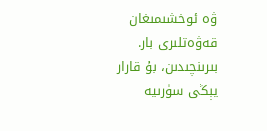ۋە ئوخشىمىغان قەۋەتلىرى بار.
بىرىنچىدىن، بۇ قارار يېڭى سۈرىيە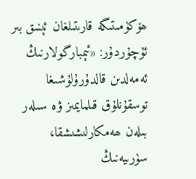ھۆكۈمىتىگە قارىتىلغان ئېنىق بىر ئۇچۇردۇر: «ئېمبارگولارنىڭ ئەمەلدىن قالدۇرۇلۇشىغا توسقۇنلۇق قىلمايمىز ۋە سىلەر بىلەن ھەمكارلىشىشقا، سۈرىيەنىڭ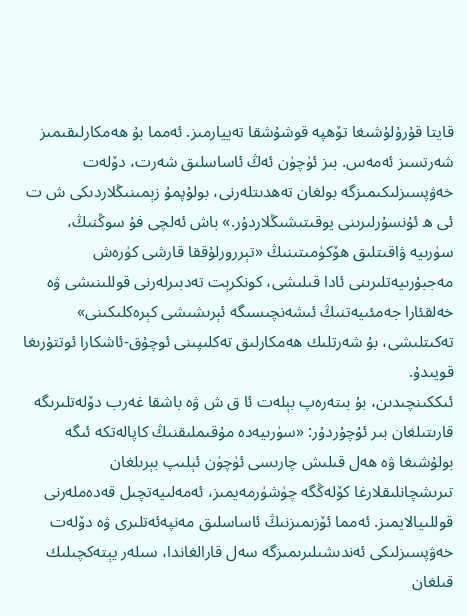قايتا قۇرۇلۇشىغا تۆھپە قوشۇشقا تەييارمىز. ئەمما بۇ ھەمكارلىقىمىز شەرتسىز ئەمەس. بىز ئۈچۈن ئەڭ ئاساسلىق شەرت، دۆلەت خەۋپسىزلىكىمىزگە بولغان تەھدىتلەرنى، بولۇپمۇ زېمىنىڭلاردىكى ش ت ئى ھ ئۇنسۇرلىرىنى يوقىتىشىڭلاردۇر.» باش ئەلچى فۇ سوڭنىڭ، سۈرىيە ۋاقىتلىق ھۆكۈمىتىنىڭ «تېررورلۇققا قارشى كۈرەش مەجبۇرىيەتلىرىنى ئادا قىلىشى، كونكرېت تەدبىرلەرنى قوللىنىشى ۋە خەلقئارا جەمئىيەتنىڭ ئىشەنچىسىگە ئېرىشىشى كېرەكلىكىنى» تەكىتلىشى، بۇ شەرتلىك ھەمكارلىق تەكلىپىنى ئوچۇق-ئاشكارا ئوتتۇرىغا قويىدۇ.
ئىككىنچىدىن، بۇ بىتەرەپ بېلەت ئا ق ش ۋە باشقا غەرب دۆلەتلىرىگە قارىتىلغان بىر ئۇچۇردۇر: «سۈرىيەدە مۇقىملىقنىڭ كاپالەتكە ئىگە بولۇشىغا ۋە ھەل قىلىش چارىسى ئۈچۈن ئېلىپ بېرىلغان تىرىشچانلىقلارغا كۆلەڭگە چۈشۈرمەيمىز، ئەمەلىيەتچىل قەدەملەرنى قوللىيالايمىز. ئەمما ئۆزىمىزنىڭ ئاساسلىق مەنپەئەتلىرى ۋە دۆلەت خەۋپسىزلىكى ئەندىشىلىرىمىزگە سەل قارالغاندا، سىلەر يېتەكچىلىك قىلغان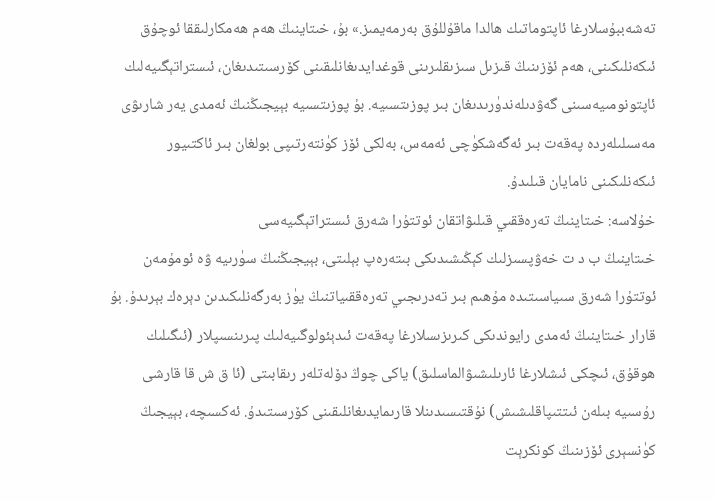تەشەببۇسلارغا ئاپتوماتىك ھالدا ماقۇللۇق بەرمەيمىز.» بۇ، خىتاينىڭ ھەم ھەمكارلىققا ئوچۇق ئىكەنلىكىنى، ھەم ئۆزىنىڭ قىزىل سىزىقلىرىنى قوغدايدىغانلىقىنى كۆرسىتىدىغان، ئىستراتېگىيەلىك ئاپتونومىيەسىنى گەۋدىلەندۈرىدىغان بىر پوزىتسىيە. بۇ پوزىتسىيە بېيجىڭنىڭ ئەمدى يەر شارىۋى مەسىلىلەردە پەقەت بىر ئەگەشكۈچى ئەمەس، بەلكى ئۆز كۈنتەرتىپى بولغان بىر ئاكتىيور ئىكەنلىكىنى نامايان قىلىدۇ.
خۇلاسە: خىتاينىڭ تەرەققىي قىلىۋاتقان ئوتتۇرا شەرق ئىستراتېگىيەسى
خىتاينىڭ ب د ت خەۋپسىزلىك كېڭىشىدىكى بىتەرەپ بېلىتى، بېيجىڭنىڭ سۈرىيە ۋە ئومۇمەن ئوتتۇرا شەرق سىياسىتىدە مۇھىم بىر تەدرىجىي تەرەققىياتنىڭ يۈز بەرگەنلىكىدىن دېرەك بېرىدۇ. بۇ قارار خىتاينىڭ ئەمدى رايوندىكى كىرىزىسلارغا پەقەت ئىدېئولوگىيەلىك پىرىنسىپلار (ئىگىلىك ھوقۇق، ئىچكى ئىشلارغا ئارىلىشىۋالماسلىق) ياكى چوڭ دۆلەتلەر رىقابىتى (ئا ق ش قا قارشى رۇسىيە بىلەن ئىتتىپاقلىشىش) نۇقتىسىدىنلا قارىمايدىغانلىقىنى كۆرسىتىدۇ. ئەكسىچە، بېيجىڭ كۈنسېرى ئۆزىنىڭ كونكرېت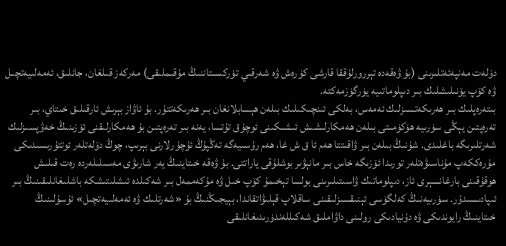دۆلەت مەنپەئەتلىرىنى (بۇ ۋەقەدە تېررورلۇققا قارشى كۈرەش ۋە شەرقىي تۈركىستاننىڭ مۇقىملىقى) مەركەز قىلغان، جانلىق، ئەمەلىيەتچىل ۋە كۆپ يۆنىلىشلىك بىر دىپلوماتىيە يۈرگۈزمەكتە.
بىتەرەپلىك بىر ھەرىكەتسىزلىك ئەمەس، بەلكى ئىنچىكىلىك بىلەن ھېسابلانغان بىر ھەرىكەتتۇر. بۇ ئاۋاز بېرىش ئارقىلىق خىتاي، بىر تەرەپتىن يېڭى سۈرىيە ھۆكۈمىتى بىلەن ھەمكارلىشىش ئىشىكىنى ئوچۇق تۇتسا، يەنە بىر تەرەپتىن بۇ ھەمكارلىقنى ئۆزىنىڭ خەۋپسىزلىك شەرتلىرىگە باغلىدى. شۇنىڭ بىلەن بىر ۋاقىتتا ھەم ئا ق ش غا، ھەم رۇسىيەگە تەڭپۇڭ ئۇچۇرلارنى بېرىپ، چوڭ دۆلەتلەر ئوتتۇرىسىدىكى مۇرەككەپ مۇناسىۋەتلەر تورىدا ئۆزىگە خاس بىر مانېۋىر بوشلۇقى ياراتتى. بۇ ۋەقە خىتاينىڭ يەر شارىۋى مەسىلىلەردە رەت قىلىش ھوقۇقىنى بارغانسېرى ئاز، دىپلوماتىك ۋاسىتىلىرىنى بولسا تېخىمۇ كۆپ خىل ۋە مۇكەممەل بىر شەكىلدە ئىشلىتىشكە باشلىغانلىقىنىڭ بىر ئىپادىسىدۇر. سۈرىيەنىڭ كەلگۈسى ئېنىقسىزلىقىنى ساقلاپ قېلىۋاتقاندا، بېيجىڭنىڭ بۇ «شەرتلىك ۋە ئەمەلىيەتچىل» ئۇسۇلىنىڭ خىتاينىڭ رايوندىكى ۋە دۇنيادىكى رولىنى داۋاملىق شەكىللەندۈرىدىغانلىقى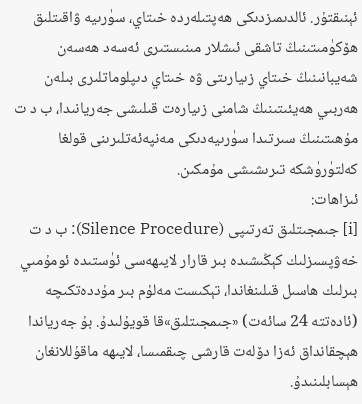ئېنىقتۇر. ئالدىمىزدىكى ھەپتىلەردە خىتاي، سۈرىيە ۋاقىتلىق ھۆكۈمىتىنىڭ تاشقى ئىشلار مىنىستىرى ئەسەد ھەسەن شەيبانىنىڭ خىتاي زىيارىتى ۋە خىتاي دىپلوماتلىرى بىلەن ھەربىي ھەيئىتىنىڭ شامنى زىيارەت قىلىشى جەريانىدا، ب د ت مۇھىتىنىڭ سىرتىدا سۈرىيەدىكى مەنپەئەتلىرىنى قولغا كەلتۈرۈشكە تىرىشىشى مۇمكىن.
ئىزاھات:
[i] جىمجىتلىق تەرتىپى (Silence Procedure): ب د ت خەۋپسىزلىك كېڭىشىدە بىر قارار لايىھەسى ئۈستىدە ئومۇمىي بىرلىك ھاسىل قىلىنغاندا، تېكىست مەلۇم بىر مۇددەتكىچە (ئادەتتە 24 سائەت) «جىمجىتلىق»قا قويۇلىدۇ. بۇ جەرياندا ھېچقانداق ئەزا دۆلەت قارشى چىقمىسا، لايىھە ماقۇللانغان ھېسابلىنىدۇ.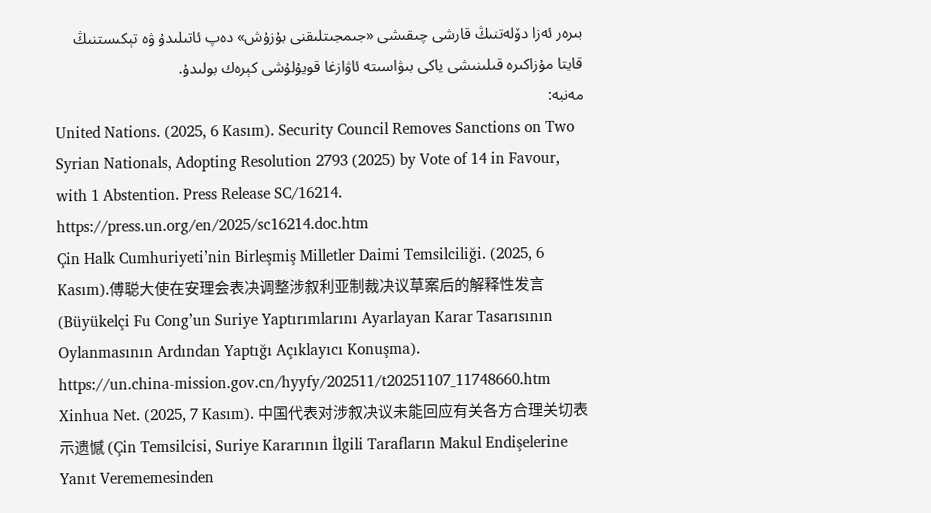بىرەر ئەزا دۆلەتنىڭ قارشى چىقىشى «جىمجىتلىقنى بۇزۇش» دەپ ئاتىلىدۇ ۋە تېكىستنىڭ قايتا مۇزاكىرە قىلىنىشى ياكى بىۋاسىتە ئاۋازغا قويۇلۇشى كېرەك بولىدۇ.
مەنبە:
United Nations. (2025, 6 Kasım). Security Council Removes Sanctions on Two Syrian Nationals, Adopting Resolution 2793 (2025) by Vote of 14 in Favour, with 1 Abstention. Press Release SC/16214.
https://press.un.org/en/2025/sc16214.doc.htm
Çin Halk Cumhuriyeti’nin Birleşmiş Milletler Daimi Temsilciliği. (2025, 6 Kasım).傅聪大使在安理会表决调整涉叙利亚制裁决议草案后的解释性发言 (Büyükelçi Fu Cong’un Suriye Yaptırımlarını Ayarlayan Karar Tasarısının Oylanmasının Ardından Yaptığı Açıklayıcı Konuşma).
https://un.china-mission.gov.cn/hyyfy/202511/t20251107_11748660.htm
Xinhua Net. (2025, 7 Kasım). 中国代表对涉叙决议未能回应有关各方合理关切表示遗憾 (Çin Temsilcisi, Suriye Kararının İlgili Tarafların Makul Endişelerine Yanıt Verememesinden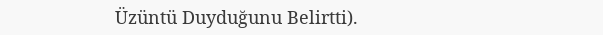Üzüntü Duyduğunu Belirtti).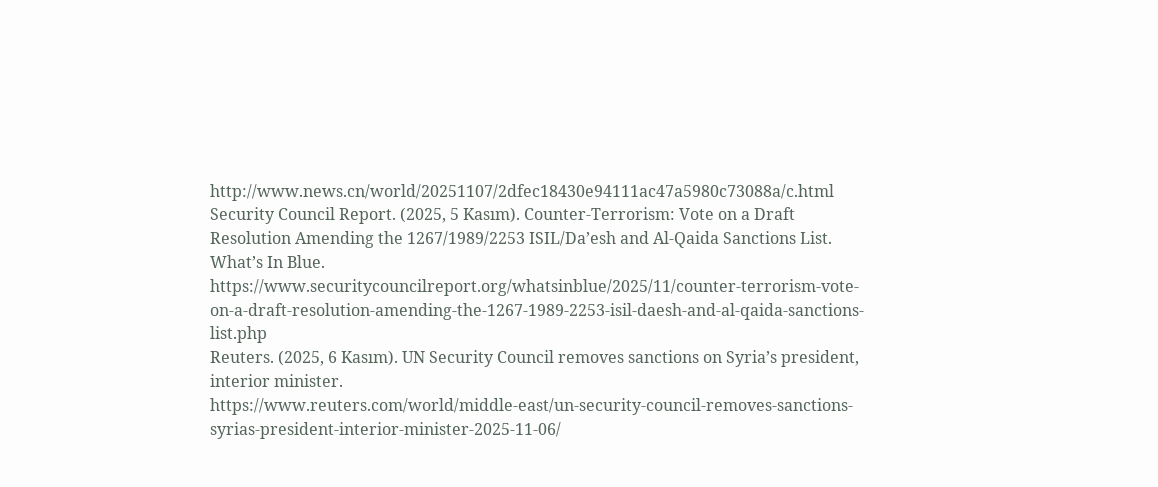http://www.news.cn/world/20251107/2dfec18430e94111ac47a5980c73088a/c.html
Security Council Report. (2025, 5 Kasım). Counter-Terrorism: Vote on a Draft Resolution Amending the 1267/1989/2253 ISIL/Da’esh and Al-Qaida Sanctions List. What’s In Blue.
https://www.securitycouncilreport.org/whatsinblue/2025/11/counter-terrorism-vote-on-a-draft-resolution-amending-the-1267-1989-2253-isil-daesh-and-al-qaida-sanctions-list.php
Reuters. (2025, 6 Kasım). UN Security Council removes sanctions on Syria’s president, interior minister.
https://www.reuters.com/world/middle-east/un-security-council-removes-sanctions-syrias-president-interior-minister-2025-11-06/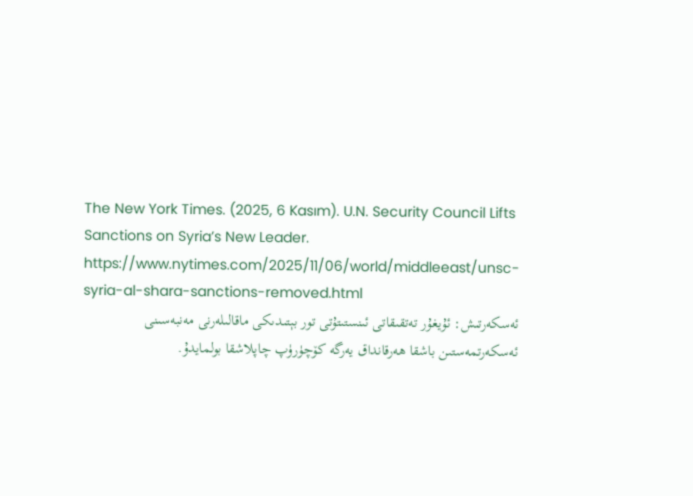The New York Times. (2025, 6 Kasım). U.N. Security Council Lifts Sanctions on Syria’s New Leader.
https://www.nytimes.com/2025/11/06/world/middleeast/unsc-syria-al-shara-sanctions-removed.html
ئەسكەرتىش: ئۇيغۇر تەتقىقاتى ئىنستىتۇتى تور بېتىدىكى ماقالىلەرنى مەنبەسىنى ئەسكەرتمەستىن باشقا ھەرقانداق يەرگە كۆچۈرۈپ چاپلاشقا بولمايدۇ.